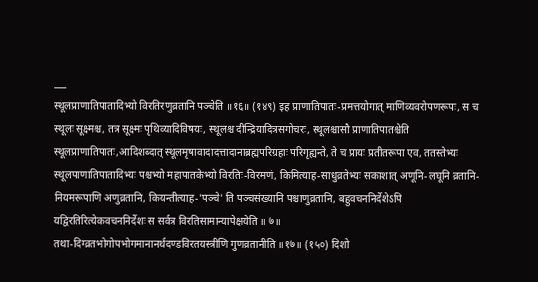___
स्थूलप्राणातिपातादिभ्यो विरतिरणुव्रतानि पञ्चेति ॥१६॥ (१४९) इह प्राणातिपातः-प्रमत्तयोगात् माणिव्यवरोपणरूपः, स च स्थूलः सूक्ष्मश्च, तत्र सूक्ष्मः पृथिव्यादिविषयः, स्थूलश्च दीन्द्रियादित्रसगोचरः, स्थूलश्चासौ प्राणातिपातश्चेति स्थूलप्राणातिपातः,आदिशब्दात् स्थूलमृषावादादत्तादानाब्रह्मपरिग्रहाः परिगृह्यन्ते, ते च प्रायः प्रतीतरूपा एव, ततस्तेभ्यः स्थूलपाणातिपातादिभ्यः पश्चभ्यो महापातकेभ्यो विरतिः-विरमणं, किमित्याह-साधुव्रतेभ्यः सकाशात् अणूनि-लघूनि व्रतानि-नियमरूपाणि अणुव्रतानि, कियन्तीत्याह-'पञ्चे' ति पञ्चसंख्यानि पश्चाणुव्रतानि, बहुवचननिर्देशेऽपि यद्विरतिरित्येकवचननिर्देशः स सर्वत्र विरतिसामान्यापेक्षयेति ॥ ७॥
तथा-दिग्व्रतभोगोपभोगमानानर्थदण्डविरतयस्त्रीणि गुणव्रतानीति ॥१७॥ (१५०) दिशो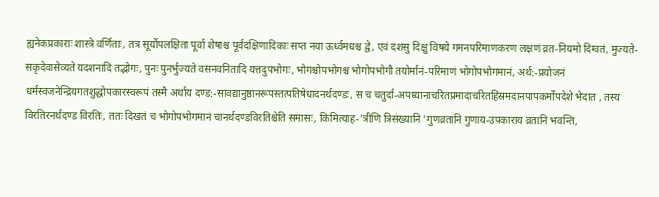ह्यनेकप्रकाराः शास्त्रे वर्णिताः, तत्र सूर्योपलक्षिता पूर्वा शेषाश्च पूर्वदक्षिणादिकाः सप्त नया ऊर्ध्वमधश्च द्वे, एवं दशसु दिक्षु विषये गमनपरिमाणकरण लक्षणं व्रत-नियमो दिग्वतं, मुज्यते-सकृदेवासेव्यते यदशनादि तद्भोगः, पुनः पुनर्भुज्यते वसनवनितादि यत्तदुपभोगः, भोगश्चोपभोगश्च भोगोपभोगौ तयोर्मानं-परिमाणं भोगोपभोगमानं, अर्थ:-प्रयोजनं धर्मस्वजनेन्द्रियगतशुद्धोपकारस्वरूपं तस्मै अर्थाय दण्ड:-सावद्यानुष्ठानरूपस्तत्पतिषेधादनर्थदण्डः, स च चतुर्दा-अपध्यानाचरितप्रमादाचरितहिंस्रमदानपापकर्मोपदेशे भेदात , तस्य विरतिरनर्थदण्ड विरतिः, ततः दिखतं च भोगोपभोगमानं चानर्थदण्डविरतिश्चेति समासः, किमित्याह-'त्रीणि त्रिसंख्यानि 'गुणव्रतानि गुणाय-उपकाराय व्रतानि भवन्ति,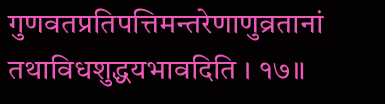गुणवतप्रतिपत्तिमन्तरेणाणुव्रतानां तथाविधशुद्धयभावदिति । १७॥